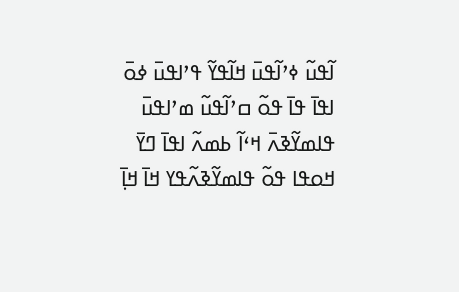ߊ߬ߟߎ߬ ߦߴߊ߬ߟߎ߫ ߞߊ߬ߟߌ߬ ߟߴߊߟߎ߫ ߦߋ߫ ߊߟߊ߫ ߟߊ߫ ߟߋ߬ ߛߴߊ߬ߟߎ߬ ߘߴߊߟߎ߫ ߟߊߘߌ߬ߢߍ߫ ߞߵߊ߬ ߕߘߍ߬ ߊߟߊ߫ ߣߌ߫ ߞߋߟߊ ߟߋ߬ ߟߊߘߌ߬ߢߍ߬ߟߌ ߞߊ߫ ߞߊ߲߫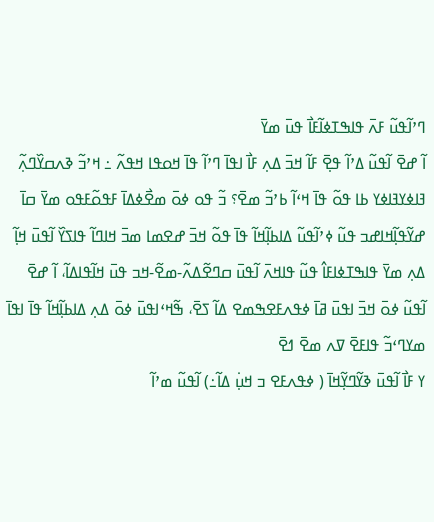ߣߴߊ߬ߟߎ߬ ߓߍ߫ ߟߊߒߠߦߊ߬ߓߊ߯ ߟߎ߫ ߘߌ߫
ߊ߬ ߝߐ߫ ߊ߬ߟߎ߬ ߡߴߊ߬ ߟߐ߲߫ ߓߊ߬ ߞߏ߫ ߡߍ߲ ߓߊ߯ ߊߟߊ߫ ߣߴߊ߬ ߟߊ߫ ߞߋߟߊ ߞߟߍ߬ ߸ ߞߴߏ߬ ߢߍߛߌ߰ߣߍ߲߬ ߔߊߦߌߔߊߦߌ ߕߊ ߟߋ߬ ߟߊ߫ ߞߵߊ߬ ߕߴߏ߬ ߘߐ߫؟ ߏ߬ ߟߋ ߦߋ߫ ߘߐ߯ߦߡߊ߫ ߓߟߋ߬ߓߟߋ ߘߌ߫ ߛߊ߫
ߝߌ߬ߟߊ߲߬ߞߊߝߏ ߟߎ߬ ߦߴߊ߬ߟߎ߬ ߡߊߕߊ߲߬ߞߊ߬ ߟߊ߫ ߟߋ߬ ߞߏ߫ ߝߐߘߊ ߘߏ߫ ߞߊߣߊ߬ ߟߊߖߌ߰ ߊ߬ߟߎ߫ ߞߊ߲߬ ߡߍ߲ ߘߌ߫ ߟߊߒߠߦߊߓߊ߮ ߟߎ߬ ߟߊߞߍ߫ ߊ߬ߟߎ߫ ߛߣߐ߬ߡߍ߬-ߘߐ߬-ߞߏ ߟߎ߫ ߞߊ߬ߟߊߡߊ߬، ߊ߬ ߝߐ߫ ߊ߬ߟߎ߬ ߦߋ߫ ߞߏ߫ ߊߟߎ߫ ߥߊ߫ ߦߟߍߓߐߒߘߐ ߡߊ߬ ߖߐ߫، ߒ߬ߞߵߊߟߎ߫ ߦߋ߫ ߡߍ߲ ߡߊߕߊ߲߬ߞߊ߬ ߟߊ߫ ߊߟߊ߫ ߘߌߣߵߏ߬ ߟߊߓߐ߫ ߜߍ ߘߐ߫ ߗߐ߫
ߌ ߓߊ߯ ߊ߬ߟߎ߫ ߢߌ߬ߣߌ߲߬ߞߊ߫ ( ߦߟߍߓߐ ߏ ߞߎ߲߭ ߡߊ߬߸) ߊ߬ߟߎ߬ ߘߴߊ߬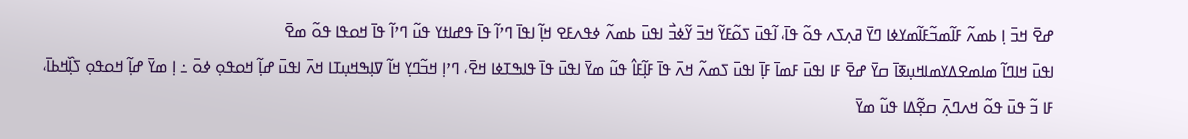ߝߐ߫ ߞߏ߫ ߊ߲ ߕߘߍ߬ ߓߊ߬ߘߏ߬ߓߊ߬ߘߌߦߊ ߣߌ߫ ߥߍ߲ߖߍ ߟߋ߬ ߟߊ߫، ߊ߬ߟߎ߫ ߖߋ߬ߓߌ߬ ߞߏ߫ ߌ߬ߦߏ߯ ߊߟߎ߫ ߕߘߍ߬ ߦߟߍߓߐ ߞߊ߲߬ ߊߟߊ߫ ߣߴߊ߬ ߟߊ߫ ߟߝߊߙߌ ߟߎ߬ ߣߴߊ߬ ߟߊ߫ ߞߋߟߊ ߟߋ߬ ߘߐ߫
ߊߟߎ߫ ߞߊߣߊ߬ ߘߊߘߐߡߌߘߊߞߎ߲ߧߊ߫ ߛߌ߫ ߝߐ߫ ߓߊ ߊߟߎ߫ ߓߘߊ߫ ߓߊ߲߫ ߊߟߎ߫ ߖߘߍ߬ ߞߍ߫ ߟߊ߫ ߓߊ߲߬ߓߊ߮ ߟߎ߬ ߘߌ߫ ߊߟߎ߫ ߟߊ߫ ߟߊߒߠߦߊ ߞߐ߫، ߣߴߊ߲ ߞߏ߬ߣߌ߲ ߞߊ߬ ߜߊ߲ߒߞߎ߲ߠߊ ߞߍ߫ ߊߟߎ߫ ߝߊ߲߬ ߞߋߟߋ߲ ߦߋ߫ ߸ ߊ߲ ߘߌ߫ ߝߊ߲߬ ߞߋߟߋ߲ ߖߊ߲߰ߞߕߊ߫، ߓߊ ߏ߬ ߟߎ߫ ߟߋ߬ ߞߍߣߍ߲߫ ߛߐ߲߬ߡߊ ߟߎ߬ ߘߌ߫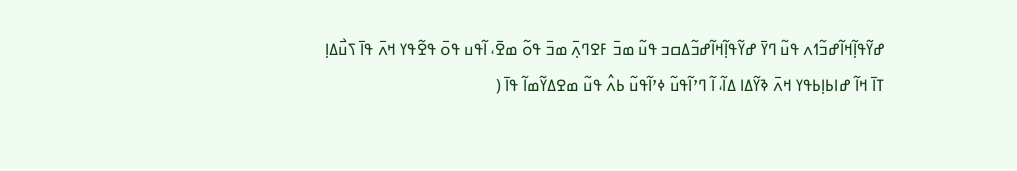ߝߌ߬ߟߊ߲߬ߞߊ߬ߝߏ߬ߗߍ ߟߎ߬ ߣߌ߫ ߝߌ߬ߟߊ߲߬ߞߊ߬ߝߏ߬ߡߛߏ ߟߎ߬ ߘߏ߫ ߓߐߣߍ߲߫ ߘߏ߫ ߟߋ߬ ߘߐ߫، ߊ߬ߟߎ ߟߋ߫ ߟߐ߬ߟߌ ߞߍ߫ ߟߊ߫ ߖߎ߯ߡߊ߲ ߠߊ߫ ߞߊ߬ ߝߊߕߊ߲ߕߟߌ ߞߍ߫ ߢߌ߬ߡߊ ߡߊ߬، ߊ߬ ߣߴߊ߬ߟߎ߬ ߦߴߊ߬ߟߎ߬ ߕߍ߮ ߟߎ߬ ߘߐߡߌ߬ߘߊ߬ ߟߊ߫ (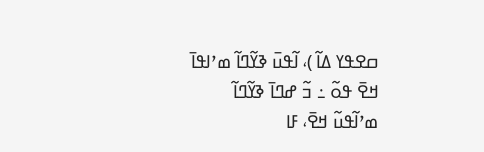ߛߐߟߌ ߡߊ߬ )، ߊ߬ߟߎ߫ ߢߌ߬ߣߊ߬ ߘߴߊߟߊ߫ ߞߐ߫ ߟߋ߬ ߸ ߏ߬ ߝߣߊ߫ ߢߌ߬ߣߊ߬ ߘߴߊ߬ߟߎ߬ ߞߐ߫، ߓߊ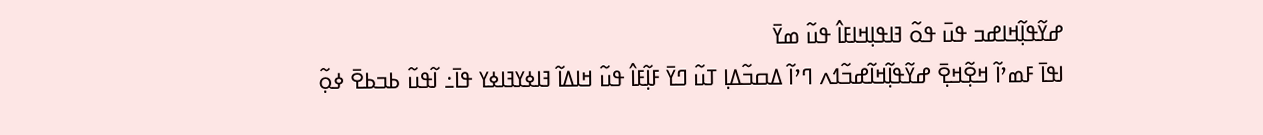ߝߌ߬ߟߊ߲߬ߞߊߝߏ ߟߎ߫ ߟߋ߬ ߔߊߟߊ߲ߞߊߓߊ߮ ߟߎ߬ ߘߌ߫
ߊߟߊ߫ ߓߘߴߊ߬ ߞߐ߲߬ߞߐ߲߫ ߝߌ߬ߟߊ߲߬ߞߊ߬ߝߏ߬ߗߍ ߣߴߊ߬ ߡߛߏ߬ߡߊ߲ ߠߎ߬ ߣߌ߫ ߓߊ߲߬ߓߊ߮ ߟߎ߬ ߞߊߡߊ߬ ߔߊߦߌߔߊߦߌ ߟߊ߫߸ ߊ߬ߟߎ߬ ߕߏߕߐ߫ ߦߋ߲߬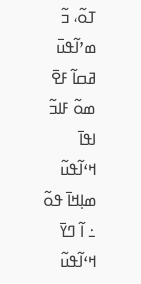ߠߋ߬، ߏ߬ ߘߴߊ߬ߟߎ߫ ߥߛߊ߬ ߓߐ߫ ߘߋ߬ ߓߊߏ߬ ߊߟߊ߫ ߞߵߊ߬ߟߎ߬ ߘߊ߲ߞߊ߫ ߟߋ߬ ߸ ߊ߬ ߣߌ߫ ߞߵߊ߬ߟߎ߬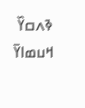ߢߍߛߌ߰ ߞߎߘߊߌ߫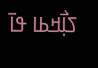ߖߊ߲߯ߞߕߊ ߟߊ߫